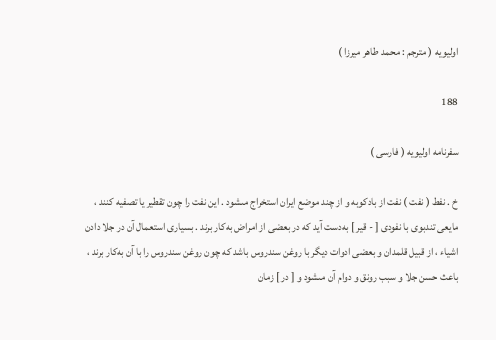اوليويه ( مترجم : محمد طاهر ميرزا )

188

سفرنامه اوليويه ( فارسى )

خ . نفط ( نفت ) نفت از بادكوبه و از چند موضع ايران استخراج مىشود . اين نفت را چون تقطير يا تصفيه كنند ، مايعى تندبوى با نفودى [ - قير ] به‌دست آيد كه در بعضى از امراض به‌كار برند . بسيارى استعمال آن در جلا دادن اشياء ، از قبيل قلمدان و بعضى ادوات ديگر با روغن سندروس باشد كه چون روغن سندروس را با آن به‌كار برند ، باعث حسن جلا و سبب رونق و دوام آن مىشود و [ در ] زمان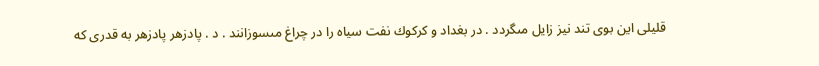قليلى اين بوى تند نيز زايل مىگردد . در بغداد و كركوك نفت سياه را در چراغ مىسوزانند . د . پادزهر پادزهر به قدرى كه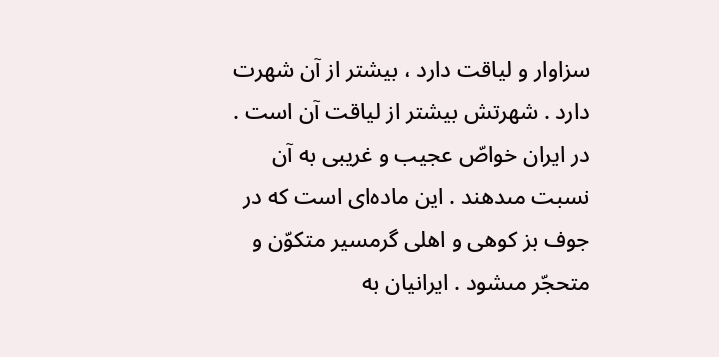سزاوار و لياقت دارد ، بيشتر از آن شهرت دارد . شهرتش بيشتر از لياقت آن است . در ايران خواصّ عجيب و غريبى به آن نسبت مىدهند . اين ماده‌اى است كه در جوف بز كوهى و اهلى گرمسير متكوّن و متحجّر مىشود . ايرانيان به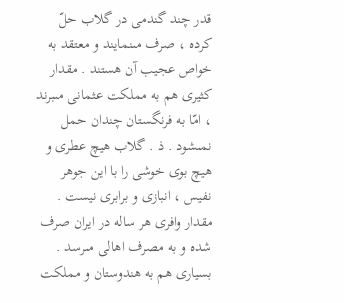قدر چند گندمى در گلاب حلّ كرده ، صرف مىنمايند و معتقد به خواص عجيب آن هستند . مقدار كثيرى هم به مملكت عثمانى مىبرند ، امّا به فرنگستان چندان حمل نمىشود . ذ . گلاب هيچ عطرى و هيچ بوى خوشى را با اين جوهر نفيس ، انبازى و برابرى نيست . مقدار وافرى هر ساله در ايران صرف شده و به مصرف اهالى مىرسد . بسيارى هم به هندوستان و مملكت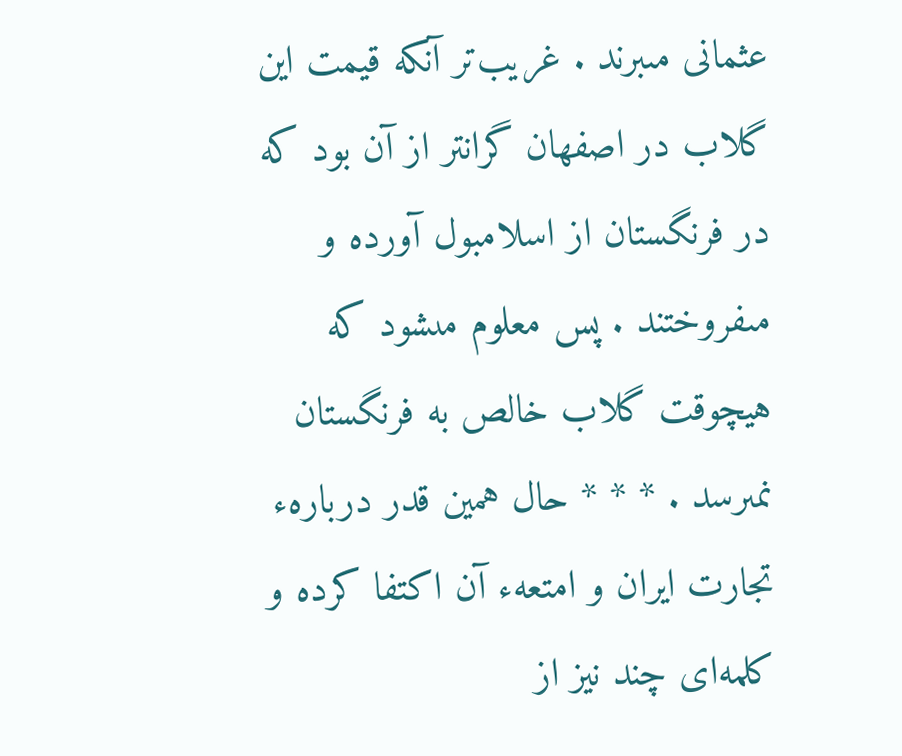عثمانى مىبرند . غريب‌تر آنكه قيمت اين گلاب در اصفهان گرانتر از آن بود كه در فرنگستان از اسلامبول آورده و مىفروختند . پس معلوم مىشود كه هيچوقت گلاب خالص به فرنگستان نمىرسد . * * * حال همين قدر دربارهء تجارت ايران و امتعهء آن اكتفا كرده و كلمه‌اى چند نيز از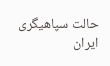حالت سپاهيگرى ايران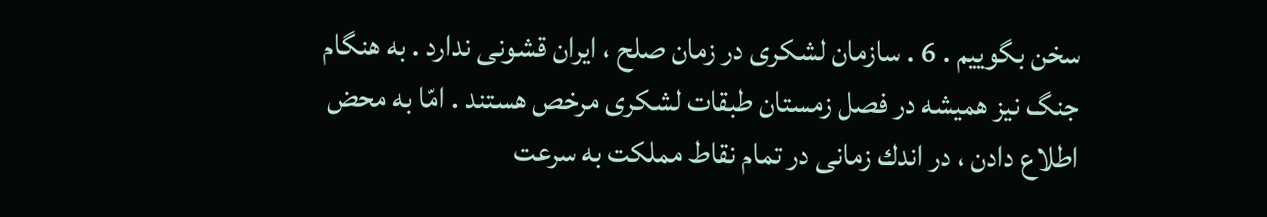سخن بگوييم . 6 . سازمان لشكرى در زمان صلح ، ايران قشونى ندارد . به هنگام جنگ نيز هميشه در فصل زمستان طبقات لشكرى مرخص هستند . امّا به محض اطلاع دادن ، در اندك زمانى در تمام نقاط مملكت به سرعت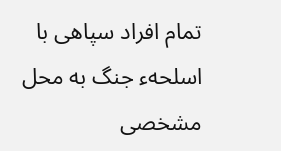تمام افراد سپاهى با اسلحهء جنگ به محل مشخصى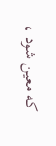كه معين شود ،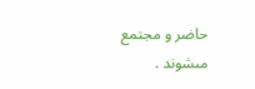حاضر و مجتمع مىشوند .